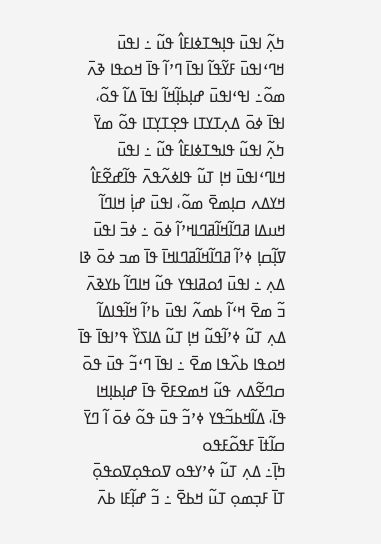ߤߍ߲߬ ߊߟߎ߫ ߟߊ߲ߒߠߦߊߓߊ߮ ߟߎ߬ ߸ ߊߟߎ߫ ߞߣߵߊߟߎ߫ ߓߌ߬ߟߊ߬ ߊߟߊ߫ ߣߴߊ߬ ߟߊ߫ ߞߋߟߊ ߢߍ߫ ߘߋ߬߸ ߊߟߵߊߟߎ߫ ߝߊ߲ߕߊ߲߬ߞߊ߬ ߊߟߊ߫ ߡߊ߬ ߟߋ߬، ߊߟߊ߫ ߦߋ߫ ߡߍ߲ߠߌߠߊ ߟߐ߲ߠߌ߲ߠߊ ߟߋ߬ ߘߌ߫
ߤߍ߲߬ ߊߟߎ߬ ߟߊߒߠߦߊߓߊ߮ ߟߎ߬ ߸ ߊߟߎ߫ ߞߊߣߵߊߟߎ߫ ߞߊ߲ ߠߎ߬ ߟߊߦߍ߬ߟߍ߫ ߟߊ߬ߝߐ߬ߓߊ߮ ߞߌߡߍ ߛߊ߲ߘߐ߫ ߘߋ߬، ߊߟߎ߫ ߝߊ߲߭ ߞߊߣߊ߬ ߞߎߡߊ ߥߣߊ߬ߞߊ߬ߥߣߊߞߴߊ߬ ߦߋ߫ ߸ ߦߏ߫ ߊߟߎ߫ ߜߊ߲߬ߛߊ߲ ߦߴߊ߬ ߥߣߊ߬ߞߊ߬ߥߣߊߞߊ߫ ߟߊ߫ ߘߏ ߦߋ߫ ߢߊ ߡߍ߲ ߸ ߊߟߎ߫ ߗߋߥߊߟߌ ߟߎ߬ ߞߊߣߊ߬ ߕߌߢߍ߫ ߏ߬ ߘߐ߫ ߞߵߊ߬ ߕߘߍ߬ ߊߟߎ߫ ߕߴߊ߬ ߞߊ߬ߟߊߡߊ߬
ߡߍ߲ ߠߎ߬ ߦߴߊ߬ߟߎ߬ ߞߊ߲ ߠߎ߬ ߡߊߖߌ߰ ߟߴߊߟߊ߫ ߟߊ߫ ߞߋߟߊ ߕߍ߰ߟߊ ߘߐ߫ ߸ ߊߟߊ߫ ߣߵߏ߬ ߟߎ߫ ߟߋ߫ ߛߣߐ߬ߡߍ ߟߎ߬ ߞߘߐߓߐ߫ ߟߊ߫ ߝߊ߲ߕߊ߲ߞߊ ߟߊ߫، ߡߊ߬ߞߕߏ߬ߟߌ ߦߴߏ߬ ߟߎ߫ ߟߋ߬ ߦߋ߫ ߊ߬ ߣߌ߫ ߛߊ߬ߙߊ߫ ߓߟߋ߬ߓߟߋ
ߤߊ߲߫߸ ߡߍ߲ ߠߎ߬ ߦߴߌߟߋ ߜߋߟߋ߲ߜߋߟߋ߲߫ ߠߊ߫ ߓߏ߲ߘߋ߲ ߠߎ߬ ߞߕߐ߫ ߸ ߏ߬ ߝߊ߲߬ߓߊ ߕߍ߫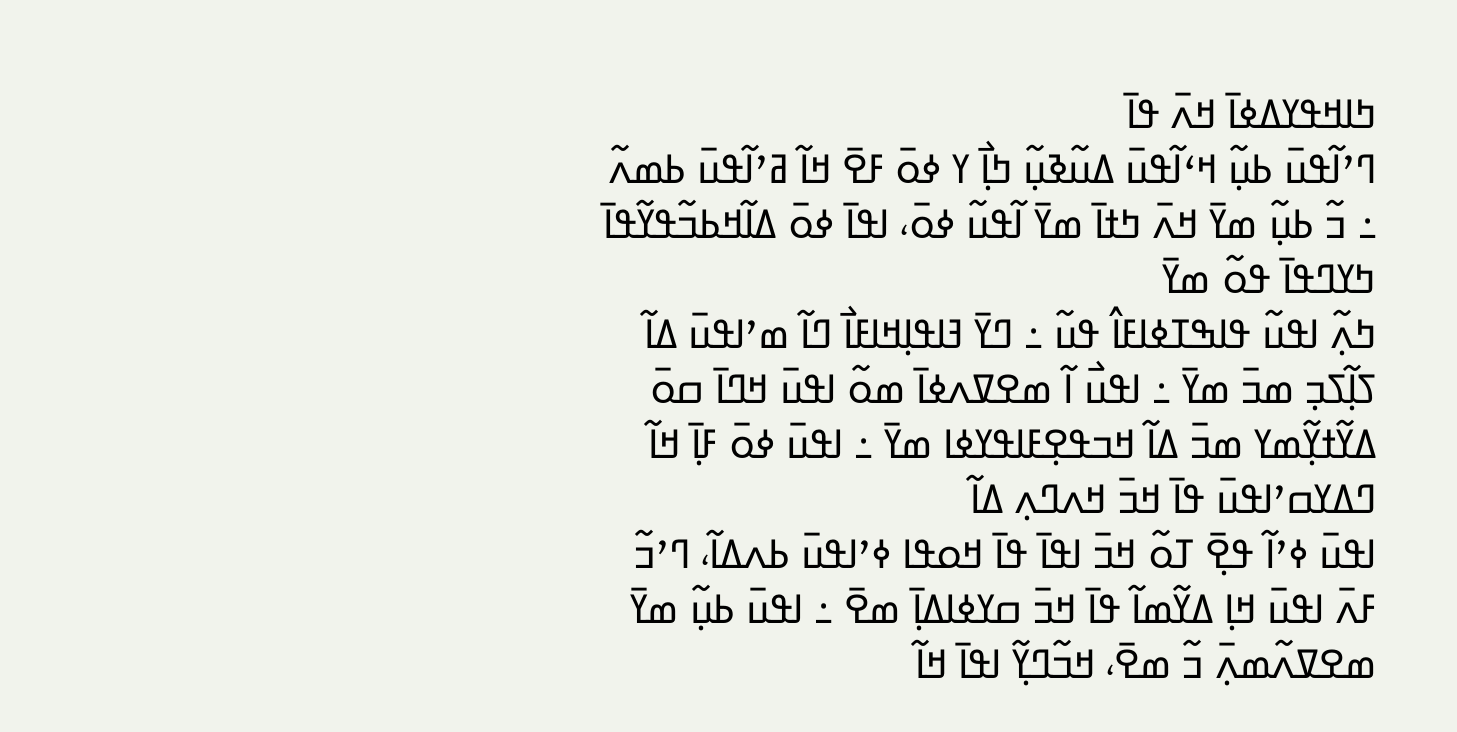ߤߊߞߟߌߡߦߊ߫ ߞߍ߫ ߟߊ߫
ߣߴߊ߬ߟߎ߫ ߕߎ߲߬ ߞߵߊ߬ߟߎ߫ ߡߎ߬ߢߎ߲߬ ߤߊ߲߯ ߌ ߦߋ߫ ߓߐ߫ ߞߊ߬ ߥߴߊ߬ߟߎ߫ ߕߘߍ߬ ߸ ߏ߬ ߕߎ߲߬ ߘߌ߫ ߞߍ߫ ߤߙߊ߫ ߘߌ߫ ߊ߬ߟߎ߬ ߦߋ߫، ߊߟߊ߫ ߦߋ߫ ߡߊ߬ߞߕߏ߬ߟߌ߬ߟߊ߫ ߤߌߣߟߊ߫ ߟߋ߬ ߘߌ߫
ߤߍ߲߬ ߊߟߎ߬ ߟߊߒߠߦߊߓߊ߮ ߟߎ߬ ߸ ߣߌ߫ ߔߊߟߊ߲ߞߊߓߊ߯ ߣߊ߬ ߘߴߊߟߎ߫ ߡߊ߬ ߖߊ߲߬ߖߏ߲ ߘߏ߫ ߘߌ߫ ߸ ߊߟߎ߯ ߊ߬ ߘߐߜߍߦߊ߫ ߘߋ߬ ߊߟߎ߫ ߞߣߊ߫ ߛߋ߫ ߡߌ߬ߙߌ߲߬ߘߌ ߘߏ߫ ߡߊ߬ ߞߏߟߐ߲ߓߊߟߌߦߊ ߘߌ߫ ߸ ߊߟߎ߫ ߦߋ߫ ߓߊ߲߫ ߞߊ߬ ߣߡߌߛߴߊߟߎ߫ ߟߊ߫ ߞߏ߫ ߞߍߣߍ߲ ߡߊ߬
ߊߟߎ߫ ߦߴߊ߬ ߟߐ߲߫ ߠߋ߬ ߞߏ߫ ߊߟߊ߫ ߟߊ߫ ߞߋߟߊ ߦߴߊߟߎ߫ ߕߍߡߊ߬، ߣߴߏ߬ ߓߍ߫ ߊߟߎ߫ ߞߊ߲ ߡߌ߬ߘߊ߬ ߟߊ߫ ߞߏ߫ ߛߌߦߊߡߊ߲߫ ߘߐ߫ ߸ ߊߟߎ߫ ߕߎ߲߬ ߘߌ߫ ߘߐߜߍ߬ߘߍ߲߫ ߏ߬ ߘߐ߫، ߞߏ߬ߣߌ߲߬ ߊߟߊ߫ ߞߊ߬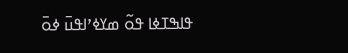ߟߊߒߠߦߊ ߟߋ߬ ߘߌߦߴߊߟߎ߫ ߦߋ߫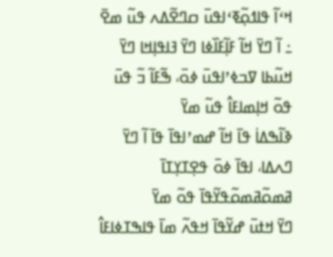ߞߵߊ߬ ߟߊߗߋ߲߬ߧߵߊߟߎ߫ ߛߣߐ߬ߡߍ ߟߎ߬ ߘߐ߫ ߸ ߊ߬ ߣߌ߫ ߞߊ߬ ߓߊ߲߬ߓߊ߰ߦߊ ߣߌ߫ ߔߊߟߊ߲ߞߊ ߣߌ߫ ߞߎ߬ߕߊ ߜߏߦߴߊߟߎ߫ ߦߋ߫، ߒ߬ߓߊ߬ ߏ߬ ߟߎ߫ ߟߋ߬ ߞߊ߲ߘߊߓߊ߮ ߟߎ߬ ߘߌ߫
ߢߊ߬ߒߡߊ߭ ߟߊ߫ ߞߊ߬ ߝߘߴߊߟߊ߫ ߟߊ߫ ߊ߬ ߣߌ߫ ߣߍߡߊ، ߊߟߊ߫ ߦߋ߫ ߟߐ߲ߠߌ߲ߠߊ߫ ߥߘߋ߬ߥߘߋ߬ߟߌ߬ߟߊ߫ ߟߋ߬ ߘߌ߫
ߣߌ߫ ߞߙߎ߫ ߝߌ߬ߟߊ߫ ߞߟߍ߬ ߘߊ߫ ߟߊߒߠߦߊߓߊ߮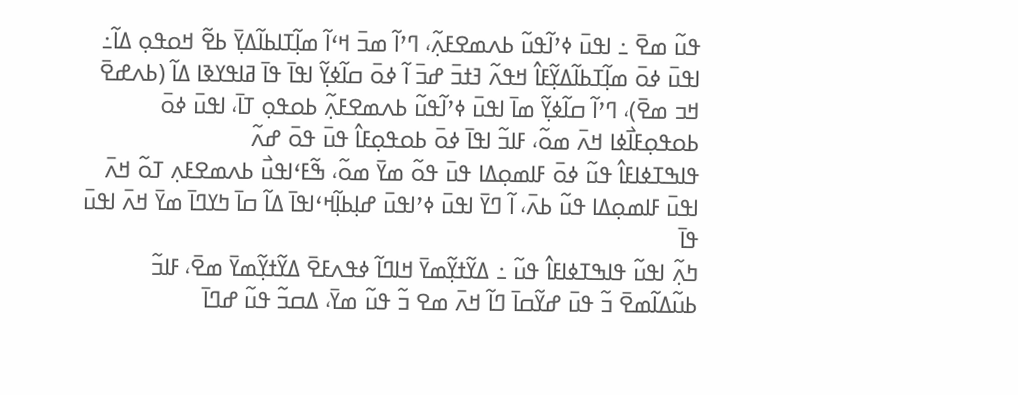ߟߎ߬ ߘߐ߫ ߸ ߊߟߎ߫ ߦߴߊ߬ߟߎ߬ ߕߍߘߐߓߍ߲߬، ߣߴߊ߬ ߘߏ߫ ߞߵߊ߬ ߘߊ߲߬ߠߊߕߊ߬ߡߌ߲߫ ߕߐ߬ ߞߋߟߋ߲ ߡߊ߬߸ ߊߟߎ߫ ߦߋ߫ ߘߊ߲߬ߠߕߊ߬ߡߌ߲߬ߓߊ߮ ߞߟߍ߬ ߔߙߏ߫ ߝߏ߫ ߊ߬ ߦߋ߫ ߛߊ߬ߦߌ߲߬ ߊߟߊ߫ ߟߊ߫ ߥߊߟߌߢߊ ߡߊ߬ (ߕߍߝߐ߫ ߞߏ ߘߐ߫)، ߣߴߊ߬ ߛߊ߬ߦߌ߲߬ ߘߊ߫ ߊߟߎ߫ ߦߴߊ߬ߟߎ߬ ߕߍߘߐߓߍ߲߬ ߕߋߟߋ߲ ߠߊ߫، ߊߟߎ߫ ߦߋ߫ ߕߋߟߋ߲ߓߊ߯ߦߊ ߞߍ߫ ߘߋ߬، ߓߊߏ߬ ߊߟߊ߫ ߦߋ߫ ߕߋߟߋ߲ߓߊ߮ ߟߎ߫ ߟߋ߫ ߝߍ߬
ߟߊߒߠߦߊߓߊ߮ ߟߎ߬ ߦߋ߫ ߓߊߘߋ߲ߡߊ ߟߎ߫ ߟߋ߬ ߘߌ߫ ߘߋ߬، ߒ߬ߓߵߊߟߎ߯ ߕߍߘߐߓߍ߲ ߠߋ߬ ߞߍ߫ ߊߟߎ߫ ߓߊߘߋ߲ߡߊ ߟߎ߬ ߕߍ߫، ߊ߬ ߣߌ߫ ߊߟߎ߫ ߦߴߊߟߎ߫ ߝߊ߲ߕߊ߲߬ߞߵߊߟߊ߫ ߡߊ߬ ߛߊ߫ ߤߌߣߊ߫ ߘߌ߫ ߞߍ߫ ߊߟߎ߫ ߟߊ߫
ߤߍ߲߬ ߊߟߎ߬ ߟߊߒߠߦߊߓߊ߮ ߟߎ߬ ߸ ߡߌ߬ߙߌ߲߬ߘߌ߫ ߞߊߣߊ߬ ߦߟߍߓߐ߫ ߡߌ߬ߙߌ߲߬ߘߌ߫ ߘߐ߫، ߓߊߏ߬ ߕߎ߬ߡߊ߬ߘߐ߫ ߏ߬ ߟߎ߫ ߝߌ߬ߛߊ߫ ߣߊ߬ ߞߍ߫ ߘߐ ߏ߬ ߟߎ߬ ߘߌ߫، ߡߛߏ߬ ߟߎ߬ ߝߣߊ߫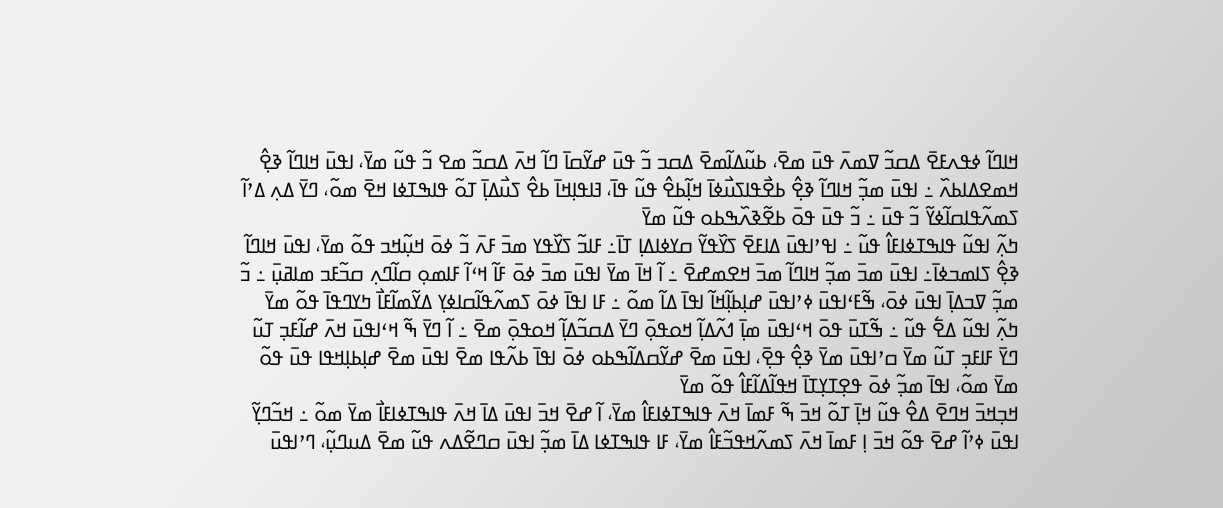ߞߊߣߊ߬ ߦߟߍߓߐ߫ ߡߛߏ߬ ߜߘߍ߫ ߟߎ߫ ߘߐ߫، ߕߎ߬ߡߊ߬ߘߐ߫ ߡߛߏ ߏ߬ ߟߎ߫ ߝߌ߬ߛߊ߫ ߣߊ߬ ߞߍ߫ ߡߛߏ߬ ߘߐ ߏ߬ ߟߎ߬ ߘߌ߫، ߊߟߎ߫ ߞߊߣߊ߬ ߢߐ߲߮ ߞߘߐߡߊߕߍ߰ ߸ ߊߟߎ߫ ߘߏ߲߬ ߞߊߣߊ߬ ߢߐ߲߮ ߕߐ߯ߟߊߖߎ߯ߦߊ߫ ߞߊ߲߬ߕߐ߮ ߟߎ߬ ߟߊ߫، ߔߊߟߊ߲ߞߊ߫ ߕߐ߮ ߖߎ߯ߡߊ߲߫ ߠߋ߬ ߟߊߒߠߦߊ ߞߐ߫ ߘߋ߬، ߣߌ߫ ߡߍ߲ ߡߴߊ߬ ߖߘߍ߬ߟߊߛߊ߬ߦߌ߬ ߏ߬ ߟߎ߫ ߸ ߏ߬ ߟߎ߫ ߟߋ߫ ߕߐ߬ߢߍ߰ߒߕߋ ߟߎ߬ ߘߌ߫
ߤߍ߲߬ ߊߟߎ߬ ߟߊߒߠߦߊߓߊ߮ ߟߎ߬ ߸ ߊߟߴߊߟߎ߫ ߡߊߓߐ߫ ߖߌ߰ߟߌ߬ ߛߌߦߊߡߊ߲ ߠߊ߫߸ ߓߊߏ߬ ߖߌ߰ߟߌ ߘߏ߫ ߓߍ߫ ߏ߬ ߦߋ߫ ߞߎ߲߬ߞߏ ߟߋ߬ ߘߌ߫، ߊߟߎ߫ ߞߊߣߊ߬ ߢߐ߲߮ ߖߊߘߏߦߊ߫߸ ߊߟߎ߫ ߘߏ߫ ߘߏ߲߬ ߞߊߣߊ߬ ߘߏ߫ ߞߐߘߝߐ߫ ߸ ߊ߬ ߞߊ߫ ߘߌ߫ ߊߟߎ߫ ߘߏ߫ ߦߋ߫ ߓߊ߬ ߞߵߊ߬ ߓߊߘߋ߲ ߛߊ߬ߣߍ߲ ߛߏ߬ߓߏ ߘߊߥߎ߲߫ ߸ ߏ߬ ߘߏ߲߬ ߜߏߡߊ߲߫ ߊߟߎ߫ ߦߋ߫، ߒ߬ߓߵߊߟߎ߫ ߦߴߊߟߎ߫ ߝߊ߲ߕߊ߲߬ߞߊ߬ ߊߟߊ߫ ߡߊ߬ ߘߋ߬ ߸ ߓߊ ߊߟߊ߫ ߦߋ߫ ߖߘߍ߬ߟߊ߬ߛߊߦߌ߲ ߡߌ߬ߘߊ߬ߓߊ߯ ߤߌߣߟߊ߫ ߟߋ߬ ߘߌ߫
ߤߍ߲߬ ߊߟߎ߬ ߡߐ߱ ߟߎ߬ ߸ ߒ߬ߠߎ߫ ߟߋ߫ ߞߵߊߟߎ߫ ߘߊ߲߫ ߗߍ߬ߡߊ߲߬ ߞߋߟߋ߲߫ ߣߌ߫ ߡߛߏ߬ߡߊ߲߬ ߞߋߟߋ߲߫ ߘߐ߫ ߸ ߊ߬ ߣߌ߫ ߒ߬ ߞߵߊߟߎ߫ ߞߍ߫ ߝߊ߬ߓߏ߲ ߠߎ߬ ߣߌ߫ ߓߊߓߏ߲ ߠߎ߬ ߘߌ߫ ߛߴߊߟߎ߫ ߘߌ߫ ߢߐ߲߮ ߟߐ߲߫، ߊߟߎ߫ ߘߐ߫ ߝߌ߬ߛߡߊ߬ߒߕߋ ߦߋ߫ ߊߟߊ߫ ߕߍ߬ߟߊ ߘߐ߫ ߊߟߎ߫ ߘߐ߫ ߝߊ߲ߕߊ߲ߞߟߊ ߟߎ߫ ߟߋ߬ ߘߌ߫ ߘߋ߬، ߊߟߊ߫ ߘߏ߲߬ ߦߋ߫ ߟߐ߲ߠߌ߲ߠߊ߫ ߞߟߊ߬ߡߊ߬ߓߊ߮ ߟߋ߬ ߘߌ߫
ߞߏ߲ߞߏ߫ ߞߣߐ߫ ߡߐ߮ ߟߎ߬ ߞߊ߲߫ ߠߋ߬ ߞߏ߫ ߒ߬ ߓߘߊ߫ ߞߍ߫ ߟߊߒߠߦߊߓߊ߮ ߘߌ߫، ߊ߬ ߝߐ߫ ߞߏ߫ ߊߟߎ߫ ߡߊ߫ ߞߍ߫ ߟߊߒߠߦߊߓߊ߯ ߘߌ߫ ߘߋ߬ ߸ ߞߏ߬ߣߌ߲߬ ߊߟߎ߫ ߦߴߊ߬ ߝߐ߫ ߟߋ߬ ߞߏ߫ ߊ߲ ߓߘߊ߫ ߞߍ߫ ߖߘߍ߬ߞߟߏ߬ߓߊ߮ ߘߌ߫، ߓߊ ߟߊߒߠߦߊ ߡߊ߫ ߘߏ߲߬ ߊߟߎ߫ ߛߣߐ߬ߡߍ ߟߎ߬ ߘߐ߫ ߡߎߣߎ߲߬، ߣߴߊߟߎ߫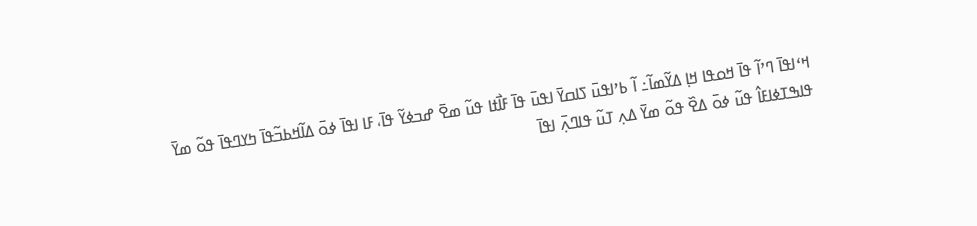ߞߵߊߟߊ߫ ߣߴߊ߬ ߟߊ߫ ߞߋߟߊ ߞߊ߲ ߡߌ߬ߘߊ߬߸ ߊ߬ ߕߴߊߟߎ߫ ߖߊߛߌ߫ ߊߟߎ߫ ߟߊ߫ ߓߊ߯ߙߊ ߟߎ߬ ߘߐ߫ ߝߏߦߌ߬ ߟߊ߫، ߓߊ ߊߟߊ߫ ߦߋ߫ ߡߊ߬ߞߕߏ߬ߟߊ߫ ߤߌߣߟߊ߫ ߟߋ߬ ߘߌ߫
ߟߊߒߠߦߊߓߊ߮ ߟߎ߬ ߦߋ߫ ߡߐ߰ ߟߋ߬ ߘߌ߫ ߡߍ߲ ߠߎ߬ ߟߊߣߍ߲߫ ߊߟߊ߫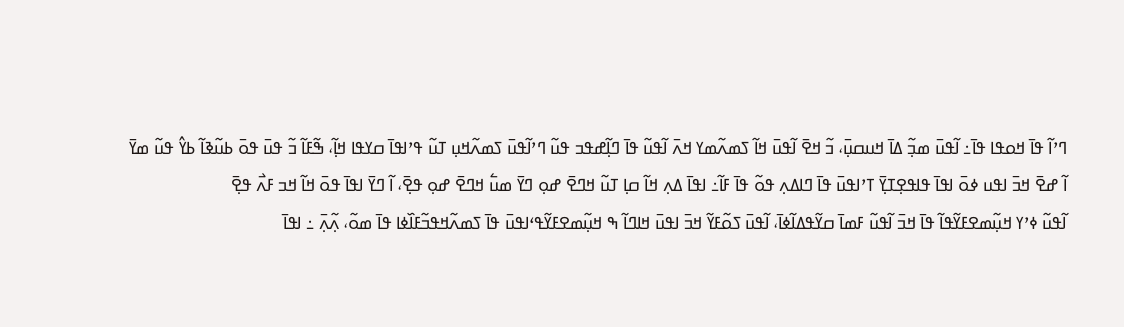ߣߴߊ߬ ߟߊ߫ ߞߋߟߊ ߟߊ߫߸ ߊ߬ߟߎ߫ ߘߏ߲߬ ߡߊ߫ ߞߎߛߎ߲߫، ߏ߬ ߞߐ߫ ߊ߬ߟߎ߫ ߞߊ߬ ߖߘߍ߬ߘߌ ߞߍ߫ ߊ߬ߟߎ߬ ߟߊ߫ ߣߊ߲߬ߝߟߏ ߟߎ߬ ߣߴߊ߬ߟߎ߫ ߖߘߍ߬ߞߎ߲ ߠߎ߬ ߟߴߊߟߊ߫ ߛߌߟߊ ߞߊ߲߬، ߒ߬ߓߊ߬ ߏ߬ ߟߎ߫ ߟߋ߫ ߕߎ߬ߢߊ߬ ߕߌ߮ ߟߎ߬ ߘߌ߫
ߊ߬ ߝߐ߫ ߞߏ߫ ߊߟߎ ߦߋ߫ ߊߟߊ߫ ߟߊߟߐ߲ߠߌ߲߫ ߠߴߊߟߎ߫ ߟߊ߫ ߣߊߡߍ߲ ߟߋ߬ ߟߊ߫ ߓߊ߬߸ ߊߟߊ߫ ߡߍ߲ ߞߊ߬ ߛߊ߲ ߠߎ߬ ߞߣߐ߫ ߝߋ߲ ߣߌ߫ ߘߎ߱ ߞߣߐ߫ ߝߋ߲ ߟߐ߲߫، ߊ߬ ߣߌ߫ ߊߟߊ߫ ߟߋ߫ ߞߊ߬ ߞߏ ߓߍ߯ ߟߐ߲߫
ߊ߬ߟߎ߬ ߦߴߌ ߞߎ߲߬ߘߐߓߌ߬ߟߊ߬ ߟߊ߫ ߞߏ߫ ߊ߬ߟߎ߬ ߓߘߊ߫ ߛߌ߬ߟߡߊ߬ߦߊ߫، ߊ߬ߟߎ߫ ߖߋ߬ߓߌ߬ ߞߏ߫ ߊߟߎ߫ ߞߊߣߊ߬ ߒ ߞߎ߲߬ߘߐߓߌ߬ߟߵߊߟߎ߫ ߟߊ߫ ߖߘߍ߬ߞߟߏ߬ߓߊ߰ߦߊ ߟߊ߫ ߘߋ߬، ߍ߲߬ߍ߲߫ ߸ ߊߟߊ߫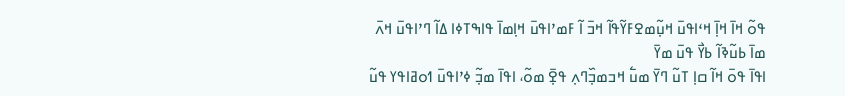ߟߋ߬ ߞߊ߫ ߞߊ߲߫ ߞߵߊߟߎ߫ ߞߎ߲߬ߘߐߓߌ߬ߟߊ߬ ߞߏ߫ ߊ߬ ߓߘߴߊߟߎ߫ ߞߊ߲ߘߊ߫ ߟߊߒߠߦߊ ߡߊ߬ ߣߴߊߟߎ߫ ߞߍ߫ ߘߊ߫ ߕߎ߬ߢߊ߬ ߕߌ߯ ߟߎ߫ ߘߌ߫
ߊߟߊ߫ ߟߋ߫ ߞߊ߬ ߛߊ߲ ߠߎ߬ ߣߌ߫ ߘߎ߱ ߞߏߘߏ߲߰ߣߍ߲ ߟߐ߲߫ ߘߋ߬، ߊߟߊ߫ ߘߏ߲߬ ߦߴߊߟߎ߫ ߗߋߥߊߟߌ ߟߎ߬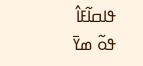ߟߊߛߊ߬ߓߊ߮ ߟߋ߬ ߘߌ߫